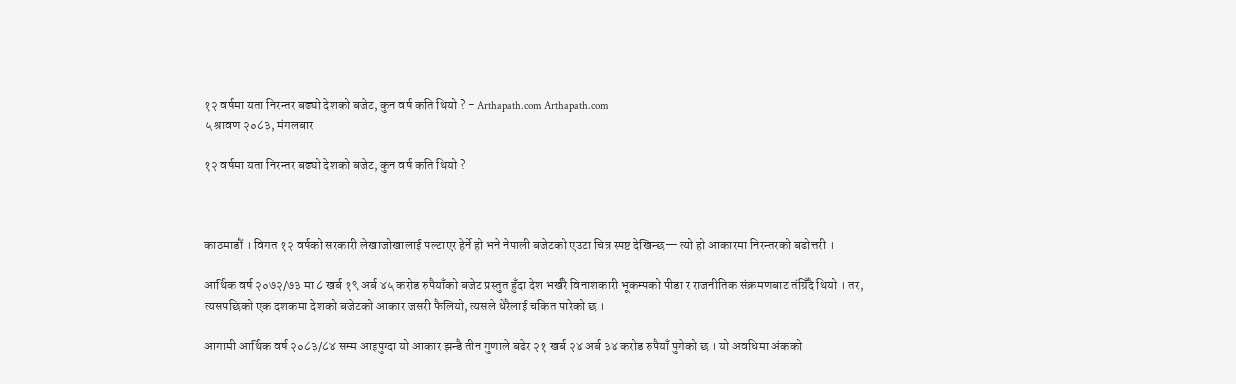१२ वर्षमा यता निरन्तर बढ्यो देशको बजेट, कुन वर्ष कति थियो ? - Arthapath.com Arthapath.com
५ श्रावण २०८३, मंगलबार

१२ वर्षमा यता निरन्तर बढ्यो देशको बजेट, कुन वर्ष कति थियो ?



काठमाडौं । विगत १२ वर्षको सरकारी लेखाजोखालाई पल्टाएर हेर्ने हो भने नेपाली बजेटको एउटा चित्र स्पष्ट देखिन्छ— त्यो हो आकारमा निरन्तरको बढोत्तरी ।

आर्थिक वर्ष २०७२/७३ मा ८ खर्ब १९ अर्ब ४५ करोड रुपैयाँको बजेट प्रस्तुत हुँदा देश भर्खरै विनाशकारी भूकम्पको पीडा र राजनीतिक संक्रमणबाट तंग्रिँदै थियो । तर, त्यसपछिको एक दशकमा देशको बजेटको आकार जसरी फैलियो, त्यसले धेरैलाई चकित पारेको छ ।

आगामी आर्थिक वर्ष २०८३/८४ सम्म आइपुग्दा यो आकार झन्डै तीन गुणाले बढेर २१ खर्ब २४ अर्ब ३४ करोड रुपैयाँ पुगेको छ । यो अवधिमा अंकको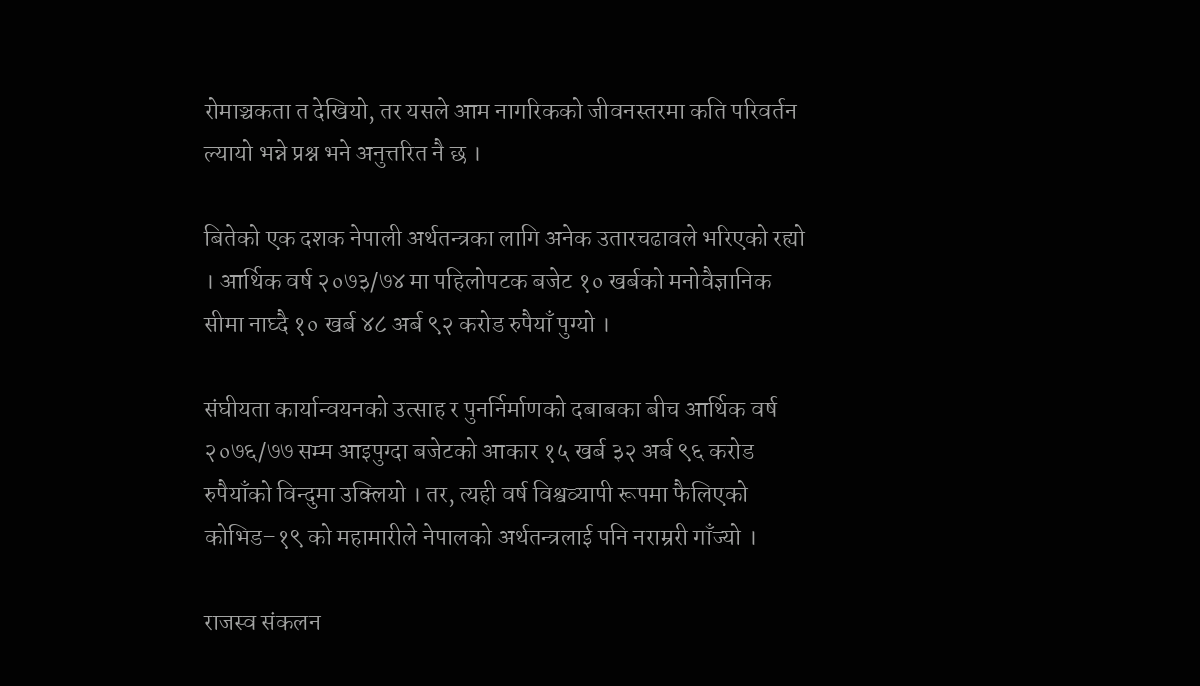रोमाञ्चकता त देखियो, तर यसले आम नागरिकको जीवनस्तरमा कति परिवर्तन ल्यायो भन्ने प्रश्न भने अनुत्तरित नै छ ।

बितेको एक दशक नेपाली अर्थतन्त्रका लागि अनेक उतारचढावले भरिएको रह्यो । आर्थिक वर्ष २०७३/७४ मा पहिलोपटक बजेट १० खर्बको मनोवैज्ञानिक सीमा नाघ्दै १० खर्ब ४८ अर्ब ९२ करोड रुपैयाँ पुग्यो ।

संघीयता कार्यान्वयनको उत्साह र पुनर्निर्माणको दबाबका बीच आर्थिक वर्ष २०७६/७७ सम्म आइपुग्दा बजेटको आकार १५ खर्ब ३२ अर्ब ९६ करोड रुपैयाँको विन्दुमा उक्लियो । तर, त्यही वर्ष विश्वव्यापी रूपमा फैलिएको कोभिड–१९ को महामारीले नेपालको अर्थतन्त्रलाई पनि नराम्ररी गाँज्यो ।

राजस्व संकलन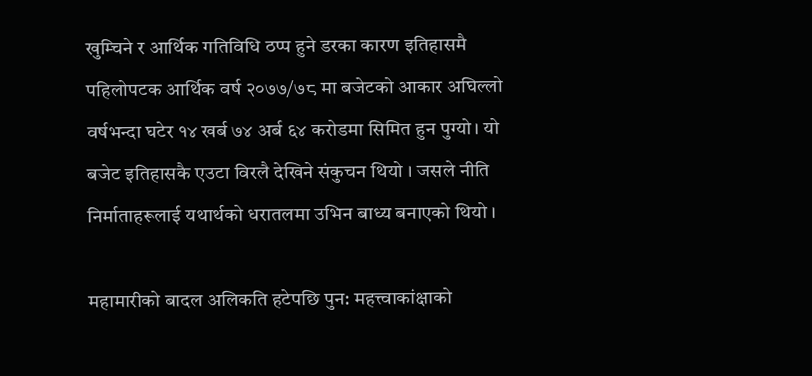खुम्चिने र आर्थिक गतिविधि ठप्प हुने डरका कारण इतिहासमै पहिलोपटक आर्थिक वर्ष २०७७/७८ मा बजेटको आकार अघिल्लो वर्षभन्दा घटेर १४ खर्ब ७४ अर्ब ६४ करोडमा सिमित हुन पुग्यो। यो बजेट इतिहासकै एउटा विरलै देखिने संकुचन थियो । जसले नीति निर्माताहरूलाई यथार्थको धरातलमा उभिन बाध्य बनाएको थियो ।

महामारीको बादल अलिकति हटेपछि पुन: महत्त्वाकांक्षाको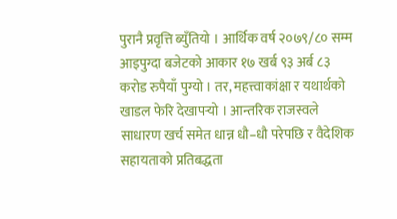पुरानै प्रवृत्ति ब्युँतियो । आर्थिक वर्ष २०७९/८० सम्म आइपुग्दा बजेटको आकार १७ खर्ब ९३ अर्ब ८३ करोड रुपैयाँ पुग्यो । तर, महत्त्वाकांक्षा र यथार्थको खाडल फेरि देखापर्‍यो । आन्तरिक राजस्वले साधारण खर्च समेत धान्न धौ–धौ परेपछि र वैदेशिक सहायताको प्रतिबद्धता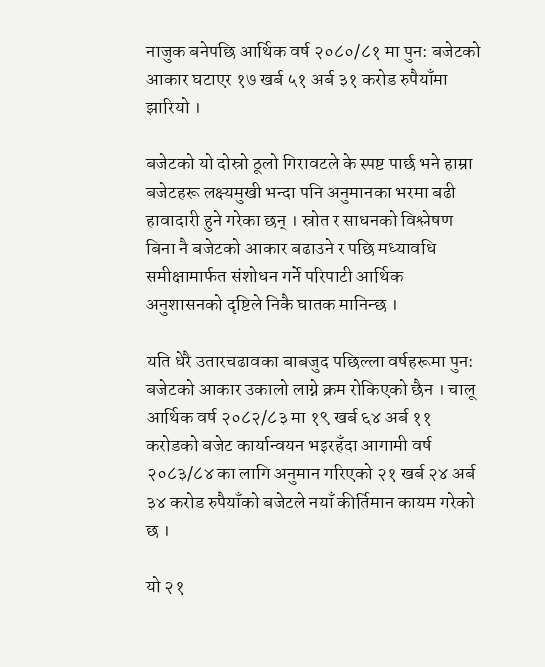नाजुक बनेपछि आर्थिक वर्ष २०८०/८१ मा पुन: बजेटको आकार घटाएर १७ खर्ब ५१ अर्ब ३१ करोड रुपैयाँमा झारियो ।

बजेटको यो दोस्रो ठूलो गिरावटले के स्पष्ट पार्छ भने हाम्रा बजेटहरू लक्ष्यमुखी भन्दा पनि अनुमानका भरमा बढी हावादारी हुने गरेका छन् । स्रोत र साधनको विश्लेषण बिना नै बजेटको आकार बढाउने र पछि मध्यावधि समीक्षामार्फत संशोधन गर्ने परिपाटी आर्थिक अनुशासनको दृष्टिले निकै घातक मानिन्छ ।

यति धेरै उतारचढावका बाबजुद पछिल्ला वर्षहरूमा पुन: बजेटको आकार उकालो लाग्ने क्रम रोकिएको छैन । चालू आर्थिक वर्ष २०८२/८३ मा १९ खर्ब ६४ अर्ब ११ करोडको बजेट कार्यान्वयन भइरहँदा आगामी वर्ष २०८३/८४ का लागि अनुमान गरिएको २१ खर्ब २४ अर्ब ३४ करोड रुपैयाँको बजेटले नयाँ कीर्तिमान कायम गरेको छ ।

यो २१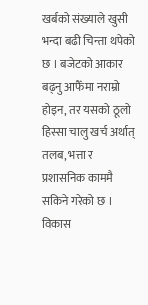खर्बको संख्याले खुसी भन्दा बढी चिन्ता थपेको छ । बजेटको आकार बढ्नु आफैँमा नराम्रो होइन, तर यसको ठूलो हिस्सा चालु खर्च अर्थात् तलब, भत्ता र प्रशासनिक काममै सकिने गरेको छ । विकास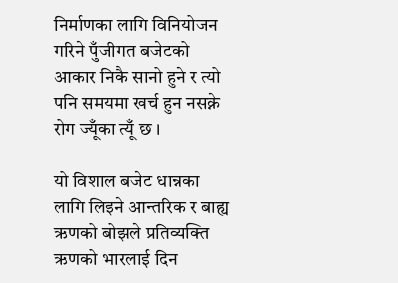निर्माणका लागि विनियोजन गरिने पुँजीगत बजेटको आकार निकै सानो हुने र त्यो पनि समयमा खर्च हुन नसक्ने रोग ज्यूँका त्यूँ छ ।

यो विशाल बजेट धान्नका लागि लिइने आन्तरिक र बाह्य ऋणको बोझले प्रतिव्यक्ति ऋणको भारलाई दिन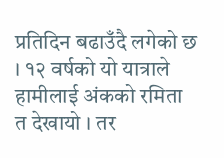प्रतिदिन बढाउँदै लगेको छ । १२ वर्षको यो यात्राले हामीलाई अंकको रमिता त देखायो । तर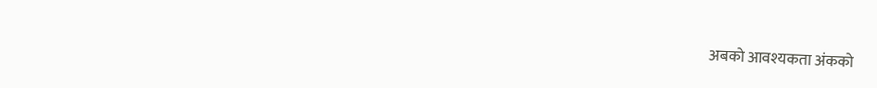अबको आवश्यकता अंकको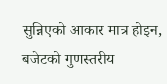सुन्निएको आकार मात्र होइन, बजेटको गुणस्तरीय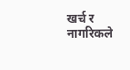खर्च र नागरिकले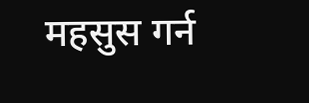महसुस गर्न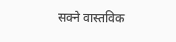सक्ने वास्तविक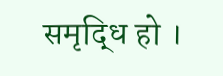समृद्धि हो ।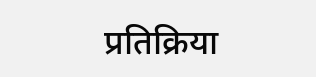प्रतिक्रिया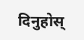दिनुहोस्